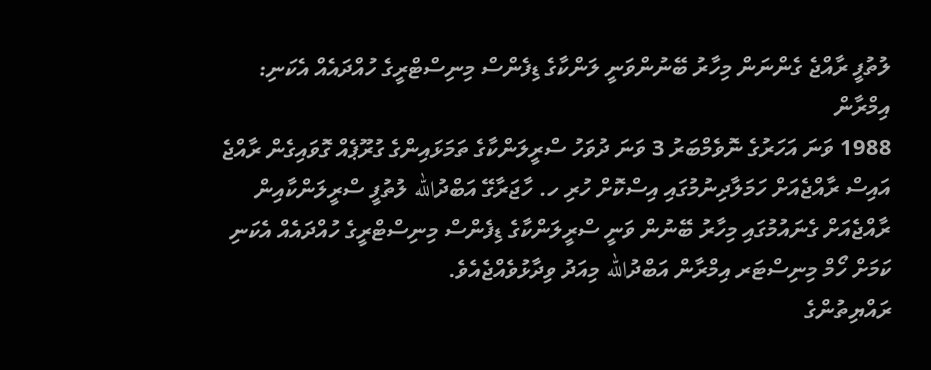ލުތުފީ ރާއްޖެ ގެންނަން މިހާރު ބޭނުންވަނީ ލަންކާގެ ޑިފެންސް މިނިސްޓްރީގެ ހުއްދައެއް އެކަނި: އިމްރާން
1988 ވަނަ އަހަރުގެ ނޮވެމްބަރު 3 ވަނަ ދުވަހު ސްރީލަންކާގެ ތަމަޅައިންގެ ގުރޫޕެއް ގޮވައިގެން ރާއްޖެ އައިސް ރާއްޖެއަށް ހަމަލާދިނުމުގައި އިސްކޮށް ހުރި ހ. ހާޖަރާގޭ އަބްދުالله ލުތުފީ ސްރީލަންކާއިން ރާއްޖެއަށް ގެނައުމުގައި މިހާރު ބޭނުން ވަނީ ސްރީލަންކާގެ ޑިފެންސް މިނިސްޓްރީގެ ހުއްދައެއް އެކަނި ކަމަށް ހޯމް މިނިސްޓަރ އިމްރާން އަބްދުالله މިއަދު ވިދާޅުވެއްޖެއެވެ.
ރައްޔިތުންގެ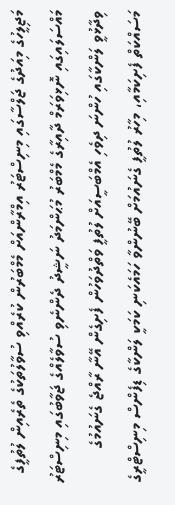މަޖިލީހުގެ މިއަދުގެ ޖަލްސާގައި މިނިސްޓަރު އިމްރާންއަށް މެމްބަރުން ކުރެއްވި ސުވާލުތަކުގެ ތެރެއިން ލުތުފީގެ މައްސަލައިގައި ނޮޅިވަރަމް ދާއިރާގެ މެމްބަރު މުޙަންމަދު ނަޝީދު ދެންނެވި ސުވާލެއްގެ ޖަވާބުގައި މިނިސްޓަރު ވިދާޅުވީ ލަންކާގައި ހުންނަ ދިވެހި އެމްބަސީއަށް ލުތުފީ ވަތްދުވަހުން ފެށިގެން އޭނާ ރާއްޖެ ގެނައުމުގެ މަސައްކަތް ފެށިކަމާއި، މިހާރު ލުތުފީ ގެނައުމަށް ބޭނުންވާ ހަމައެކަނި ކަމަކީ ލަންކާގެ ޑިފެންސް މިނިސްޓްރީގެ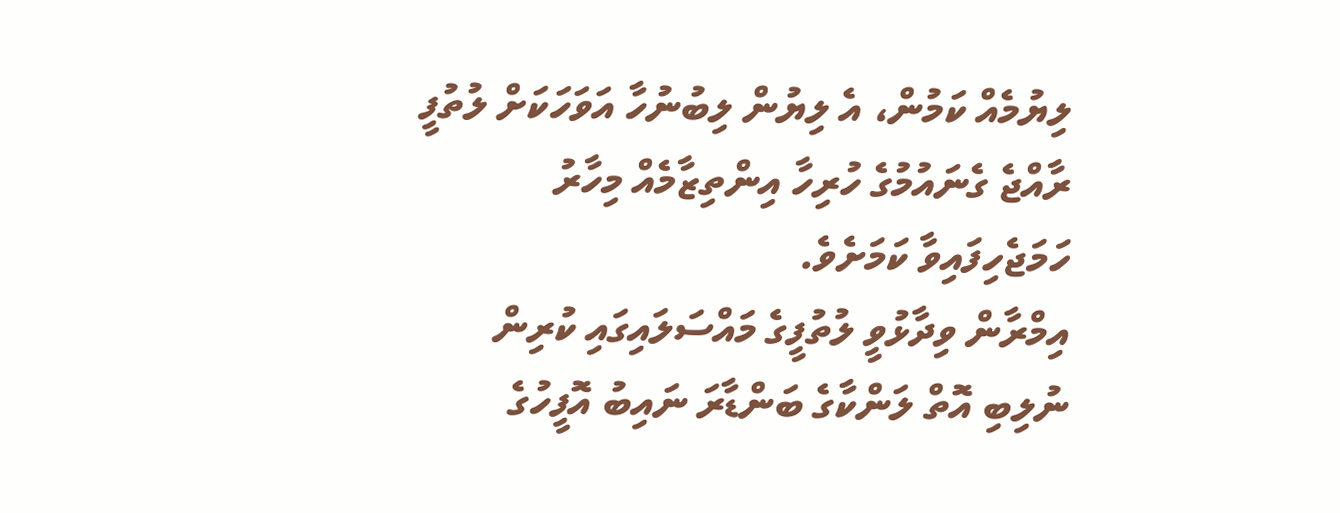ލިޔުމެއް ކަމުން، އެ ލިޔުން ލިބުނުހާ އަވަހަކަށް ލުތުފީ ރާއްޖެ ގެނައުމުގެ ހުރިހާ އިންތިޒާމެއް މިހާރު ހަމަޖެހިފައިވާ ކަމަށެވެ.
އިމްރާން ވިދާޅުވީ ލުތުފީގެ މައްސަލައިގައި ކުރިން ނުލިބި އޮތް ލަންކާގެ ބަންޑާރަ ނައިބު އޮފީހުގެ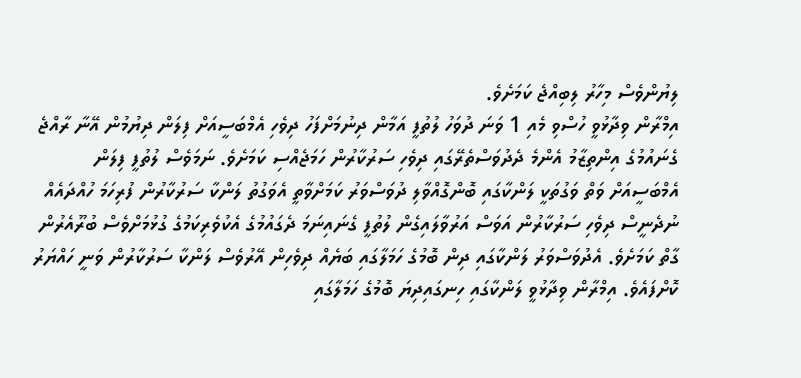ލިޔުންވެސް މިހާރު ލިބިއްޖެ ކަމަށެވެ.
އިމްރާން ވިދާޅުވީ ހުސްވި މެއި 1 ވަނަ ދުވަހު ލުތުފީ އަމާން ދިނުމަށްފަހު ދިވެހި އެމްބަސީއަށް ފިލަން ދިޔުމުން އޭނާ ރާއްޖެ ގެނައުމުގެ އިންތިޒާމު އެންމެ ދެދުވަސްތެރޭގައި ދިވެހި ސަރުކާރުން ހަމަޖެއްސި ކަމަށެވެ. ނަމަވެސް ލުތުފީ ފިލަން އެމްބަސީއަށް ވަތް ވަގުތަކީ ލަންކާގައި ބޮންގޮއްވާލި ދުވަސްވަރު ކަމަށްވާތީ އެވަގުތު ލަންކާ ސަރުކާރުން ފުރިހަމަ ހުއްދައެއް ނުދެނީސް ދިވެހި ސަރުކާރުން އަވަސް އަރުވާލައިގެން ލުތުފީ ގެނައިނަމަ ދެގައުމުގެ އެކުވެރިކަމުގެ ގުޅުމަށްވެސް ބުރޫއެރުން ގާތް ކަމަށެވެ. އެދުވަސްވަރު ލަންކާގައި ދިން ބޮމުގެ ހަމަލާގައި ބަޔެއް ދިވެހިން އޭރުވެސް ލަންކާ ސަރުކާރުން ވަނީ ހައްޔަރު ކޮށްފައެވެ. އިމްރާން ވިދާޅުވީ ލަންކާގައި ހިނގައިދިޔަ ބޮމުގެ ހަމަލާގައި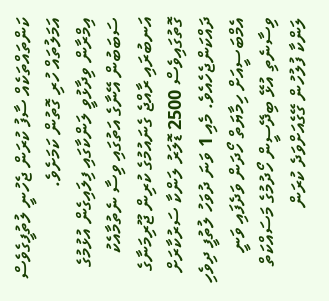ކަންތައްތަކެއް ސާފު ކުރަން ޖެހުނީ ލުތުފީގެވެސް އަމަލުތައް ހުރި ގޮތުން ކަމަށެވެ.
އިމްރާން ވިދާޅުވީ ލަންކާގައި ފިލައިގެން އުޅުމުގެ ސަބަބުން އޭނާގެ އަތުގައި ވިސާ ނެތުމާއެކު އަނބުރައި ރާއްޖެ ގެނައުމުގެ ކުރިން ޖޫރިމަނާގެ ގޮތުގައިވެސް 2500 ޑޮލަރު ލަންކާ ސަރުކާރަށް ދައްކަންޖެހެއެވެ. މެއި 1 ވަނަ ދުވަހު ލުތުފީ ދިވެހި އެމްބަސީއަށް ހިމާޔަތް ހޯދަން ވަދެފައި ވަނީ ވިސާނެތި އުޅޭ ބިދޭސީން ހޯދުމުގެ މަސައްކަތް ލަންކާ ފުލުހުން ގޭގެއަށްވަދެ ކުރަން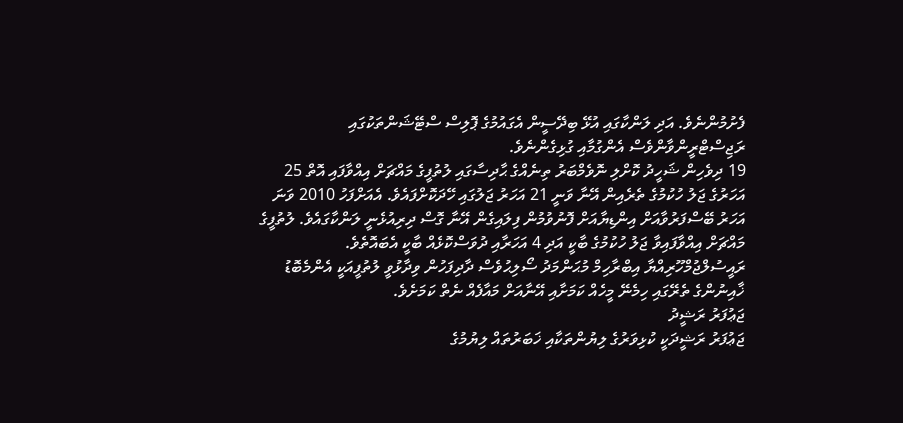ފެށުމުންނެވެ. އަދި ލަންކާގައި އުޅޭ ބިދޭސީން އެގައުމުގެ ޕޮލިސް ސްޓޭޝަންތަކުގައި ރަޖިސްޓްރީންވާންވެސް އެންގުމާއި ގުޅިގެންނެވެ.
19 ދިވެހިން ޝަހީދު ކޮށްލި ނޮވެމްބަރު ތިނެއްގެ ޙާދިސާގައި ލުތުފީގެ މައްޗަށް އިއްވާފައި އޮތް 25 އަހަރުގެ ޖަލު ހުކުމުގެ ތެރެއިން އޭނާ ވަނީ 21 އަހަރު ޖަލުގައި ހޭދަކޮށްފައެވެ. އެއަށްފަހު 2010 ވަނަ އަހަރު ބޭސްފަރުވާއަށް އިންޑިޔާއަށް ފޮނުވުމުން ފިލައިގެން އޭނާ ގޮސް ދިރިއުޅެނީ ލަންކާގައެވެ. ލުތުފީގެ މައްޗަށް އިއްވާފައިވާ ޖަލު ހުކުމުގެ ބާކީ އަދި 4 އަހަރާއި ދުވަސްކޮޅެއް ބާކީ އެބައޮތެވެ.
ރައީސުލްޖުމްހޫރިއްޔާ އިބްރާހިމް މުޙަންމަދު ސޯލިޙުވެސް ދާދިފަހުން ވިދާޅުވީ ލުތުފީއަކީ އެންމެބޮޑު ޚާއިނުންގެ ތެރޭގައި ހިމެނޭ މީހެއް ކަމަށާއި އޭނާއަށް މައާފެއް ނެތް ކަމަށެވެ.
ޖަޢުފަރު ރަޝީދު
ޖަޢުފަރު ރަޝީދަކީ ކުޅިވަރުގެ ލިޔުންތަކާއި ޚަބަރުތައް ލިޔުމުގެ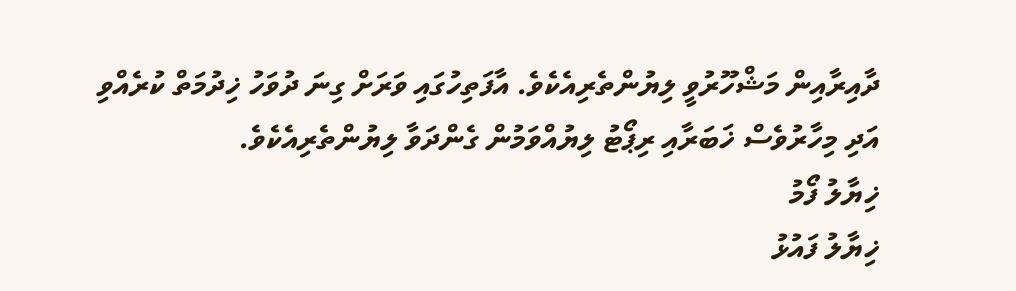ދާއިރާއިން މަޝްހޫރުވީ ލިޔުންތެރިއެކެވެ. އާފަތިހުގައި ވަރަށް ގިނަ ދުވަހު ޚިދުމަތް ކުރެއްވި އަދި މިހާރުވެސް ޚަބަރާއި ރިޕޯޓު ލިޔުއްވަމުން ގެންދަވާ ލިޔުންތެރިއެކެވެ.
ޚިޔާލު ފޯމު
ޚިޔާލު ފައުޅު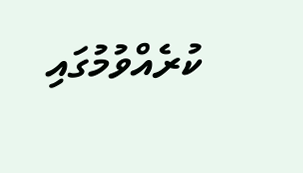ކުރެއްވުމުގައި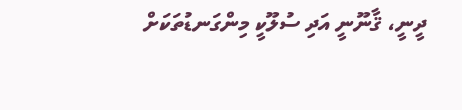ދީނީ، ޤާނޫނީ އަދި ސުލޫކީ މިންގަނޑުތަކަށް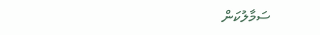ސަމާލުކަން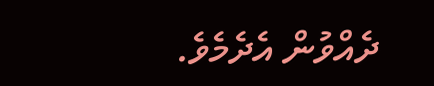ދެއްވުން އެދެމެވެ.